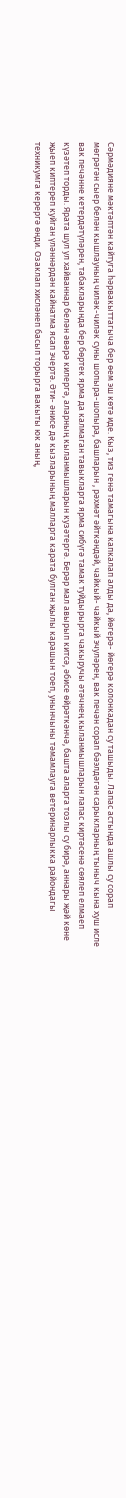Сәрмәдияне мәктәптән кайтуга һәрвакыттагыча бер өем эш көтә иде. Кыз, тиз генә тамагына капкалап алды да, йөгерә- йөгерә колонкадан су ташыды. Лапас астында ашлы су сорап мөгрәгән сыер белән кышлауның чиләк-чиләк суны шопыра-шопыра, башларын , рәхмәт әйткәндәй, чайкый- чайкый эчуләрен, вак печән сорап бәэлдәгән сарыкларның тыныч кына хуш исле вак печәнне кетердәтүләрен, табакларында бер бөртек ярма да калмаган тавыкларга ярма сибүгә тамак туйдырырга чакыручы әтәчнең кыланмышларын лапас киртәсенә сөялеп елмаеп күзәтеп торды. Ярата шул ул хайваннар белән әвәрә килергә, аларның кыланмышларын кузәтергә. Берәр мал авырып китсә, әбисе өйрәткәнчә, башта аларга тозлы су бирә, аннары җәй көне җыеп киптереп куйган үләннәрдән кайнатма ясап эчертә. Әти- әнисе дә кызларының малларга карата булган җылы карашын тоеп, унынчыны тәмамлауга ветеринарлыкка райондагы техникумга керергә өнди. Озаклап хисләнеп басып торырга вакыты юк аның,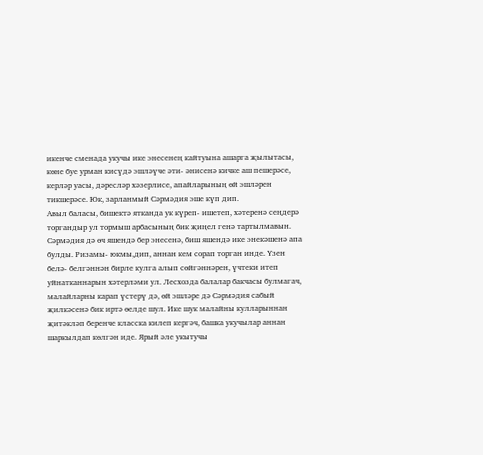икенче сменада укучы ике энесенең кайтуына ашарга җылытасы, көне буе урман кисүдә эшләүче әти- әнисенә кичке аш пешерәсе, керләр уасы, дәресләр хәзерлисе, апайларының өй эшләрен тикшерәсе. Юк, зарланмый Сәрмәдия эше күп дип.
Авыл баласы, бишектә ятканда ук күреп- ишетеп, хәтеренә сеңдерә торгандыр ул тормыш арбасының бик җиңел генә тартылмавын. Сәрмәдия дә өч яшендә бер энесенә, биш яшендә ике энекәшенә апа булды. Ризамы- юкмы,дип, аннан кем сорап торган инде. Үзен белә- белгәннән бирле кулга алып сөйгәннәрен, үчтеки итеп уйнатканнарын хәтерләми ул. Лесхозда балалар бакчасы булмагач, малайларны карап үстерү дә, өй эшләре дә Сәрмәдия сабый җилкәсенә бик иртә өелде шул. Ике шук малайны кулларыннан җитәкләп беренче класска килеп кергәч, башка укучылар аннан шаркылдап көлгән иде. Ярый әле укытучы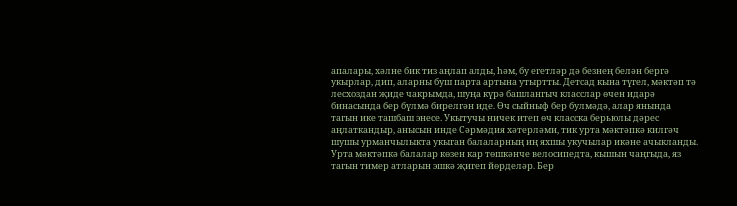апалары, хәлне бик тиз аңлап алды, һәм, бу егетләр дә безнең белән бергә укырлар, дип, аларны буш парта артына утыртты. Детсад кына түгел, мәктәп тә лесхоздан җиде чакрымда, шуңа күрә башлангыч класслар өчен идарә бинасында бер бүлмә бирелгән иде. Өч сыйныф бер булмәдә, алар янында тагын ике ташбаш энесе. Укытучы ничек итеп өч класска берьюлы дәрес аңлаткандыр, анысын инде Сәрмәдия хәтерләми, тик урта мәктәпкә килгәч шушы урманчылыкта укыган балаларның иң яхшы укучылар икәне ачыкланды. Урта мәктәпкә балалар көзен кар төшкәнче велосипедта, кышын чаңгыда, яз тагын тимер атларын эшкә җигеп йөрделәр. Бер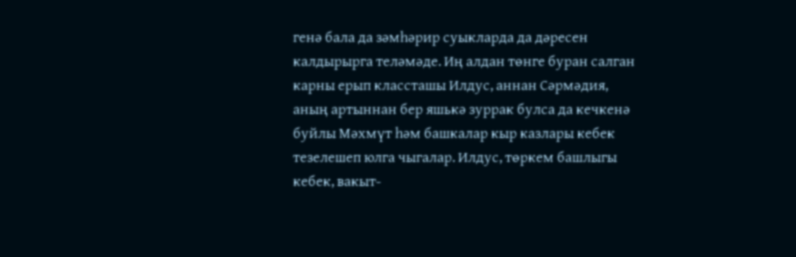генә бала да зәмһәрир суыкларда да дәресен калдырырга теләмәде. Иң алдан төнге буран салган карны ерып классташы Илдус, аннан Сәрмәдия, аның артыннан бер яшькә зуррак булса да кечкенә буйлы Мәхмүт һәм башкалар кыр казлары кебек тезелешеп юлга чыгалар. Илдус, төркем башлыгы кебек, вакыт-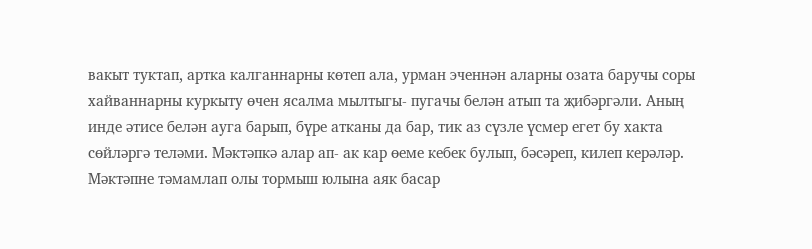вакыт туктап, артка калганнарны көтеп ала, урман эченнән аларны озата баручы соры хайваннарны куркыту өчен ясалма мылтыгы- пугачы белән атып та җибәргәли. Аның инде әтисе белән ауга барып, бүре атканы да бар, тик аз сүзле үсмер егет бу хакта сөйләргә теләми. Мәктәпкә алар ап- ак кар өеме кебек булып, бәсәреп, килеп керәләр. Мәктәпне тәмамлап олы тормыш юлына аяк басар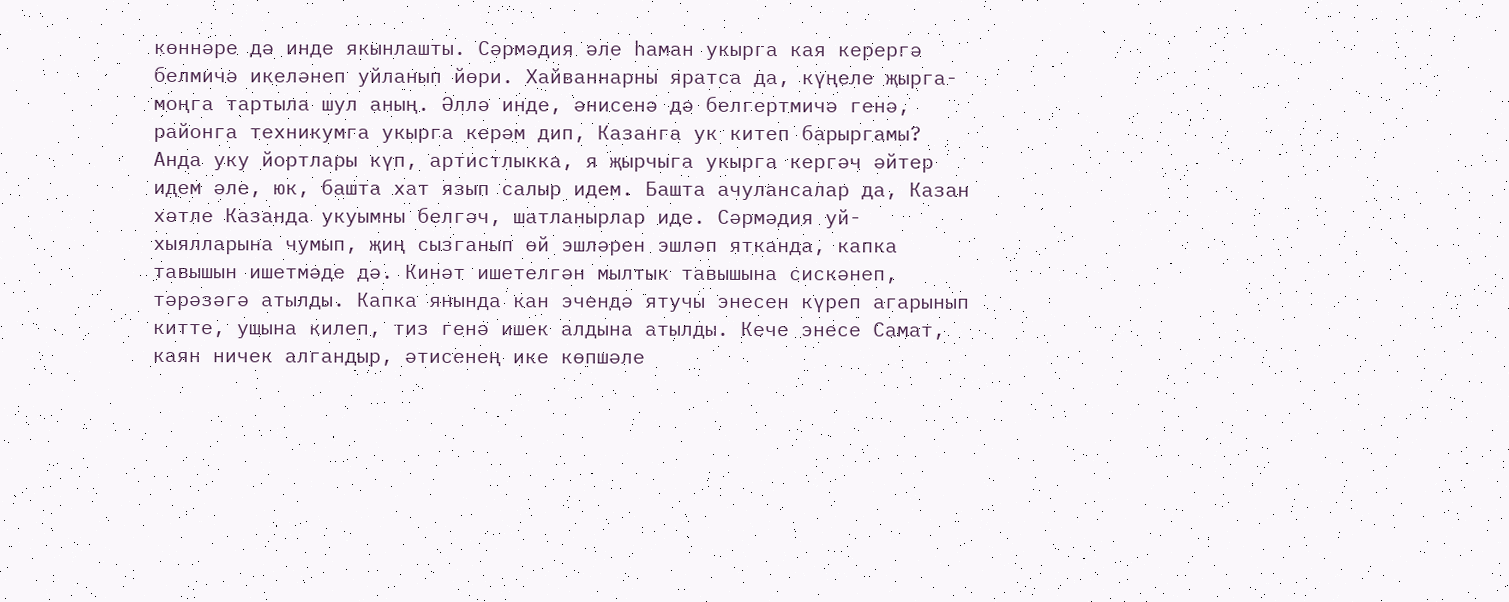көннәре дә инде якынлашты. Сәрмәдия әле һаман укырга кая керергә белмичә икеләнеп уйланып йөри. Хайваннарны яратса да, күңеле җырга- моңга тартыла шул аның. Әллә инде, әнисенә дә белгертмичә генә, районга техникумга укырга керәм дип, Казанга ук китеп барыргамы? Анда уку йортлары күп, артистлыкка, я җырчыга укырга кергәч әйтер идем әле, юк, башта хат язып салыр идем. Башта ачулансалар да, Казан хәтле Казанда укуымны белгәч, шатланырлар иде. Сәрмәдия уй- хыялларына чумып, җиң сызганып өй эшләрен эшләп ятканда, капка тавышын ишетмәде дә. Кинәт ишетелгән мылтык тавышына сискәнеп, тәрәзәгә атылды. Капка янында кан эчендә ятучы энесен күреп агарынып китте, ушына килеп, тиз генә ишек алдына атылды. Кече энесе Самат, каян ничек алгандыр, әтисенең ике көпшәле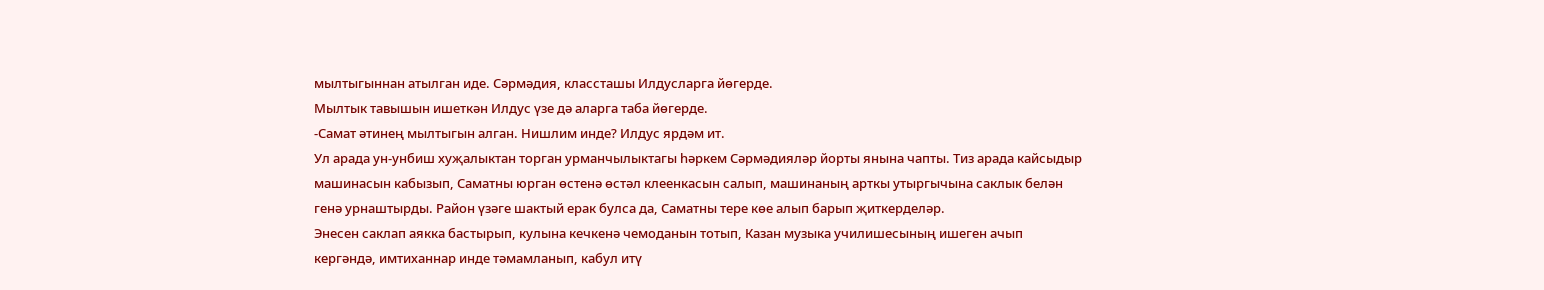мылтыгыннан атылган иде. Сәрмәдия, классташы Илдусларга йөгерде.
Мылтык тавышын ишеткән Илдус үзе дә аларга таба йөгерде.
-Самат әтинең мылтыгын алган. Нишлим инде? Илдус ярдәм ит.
Ул арада ун-унбиш хуҗалыктан торган урманчылыктагы һәркем Сәрмәдияләр йорты янына чапты. Тиз арада кайсыдыр машинасын кабызып, Саматны юрган өстенә өстәл клеенкасын салып, машинаның арткы утыргычына саклык белән генә урнаштырды. Район үзәге шактый ерак булса да, Саматны тере көе алып барып җиткерделәр.
Энесен саклап аякка бастырып, кулына кечкенә чемоданын тотып, Казан музыка училишесының ишеген ачып кергәндә, имтиханнар инде тәмамланып, кабул итү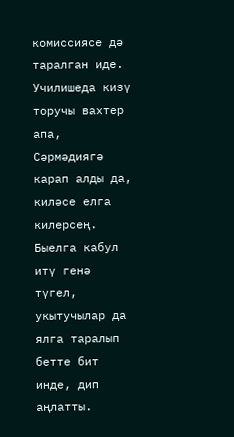комиссиясе дә таралган иде.
Училишеда кизү торучы вахтер апа, Сәрмәдиягә карап алды да, киләсе елга килерсең. Быелга кабул итү генә түгел, укытучылар да ялга таралып бетте бит инде, дип аңлатты.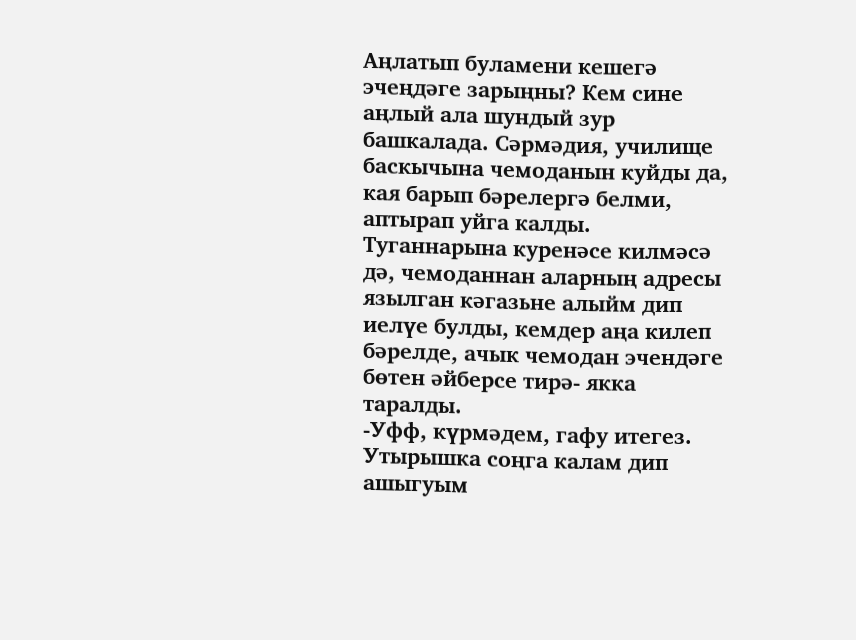Аңлатып буламени кешегә эчеңдәге зарыңны? Кем сине аңлый ала шундый зур башкалада. Сәрмәдия, училище баскычына чемоданын куйды да, кая барып бәрелергә белми, аптырап уйга калды. Туганнарына куренәсе килмәсә дә, чемоданнан аларның адресы язылган кәгазьне алыйм дип иелүе булды, кемдер аңа килеп бәрелде, ачык чемодан эчендәге бөтен әйберсе тирә- якка таралды.
-Уфф, күрмәдем, гафу итегез. Утырышка соңга калам дип ашыгуым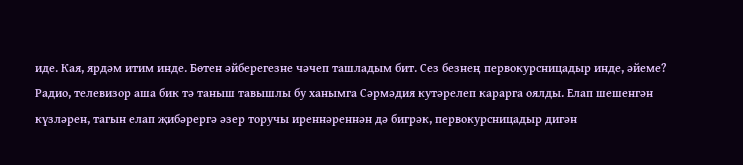иде. Кая, ярдәм итим инде. Бөтен әйберегезне чәчеп ташладым бит. Сез безнең первокурсницадыр инде, әйеме?
Радио, телевизор аша бик тә таныш тавышлы бу ханымга Сәрмәдия кутәрелеп карарга оялды. Елап шешенгән күзләрен, тагын елап җибәрергә әзер торучы иреннәреннән дә бигрәк, первокурсницадыр дигән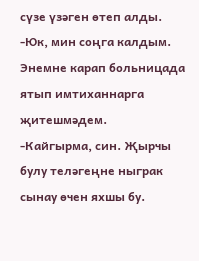сүзе үзәген өтеп алды.
-Юк, мин соңга калдым. Энемне карап больницада ятып имтиханнарга җитешмәдем.
-Кайгырма, син. Җырчы булу теләгеңне ныграк сынау өчен яхшы бу.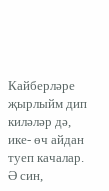Кайберләре җырлыйм дип киләләр дә, ике- өч айдан туеп качалар. Ә син,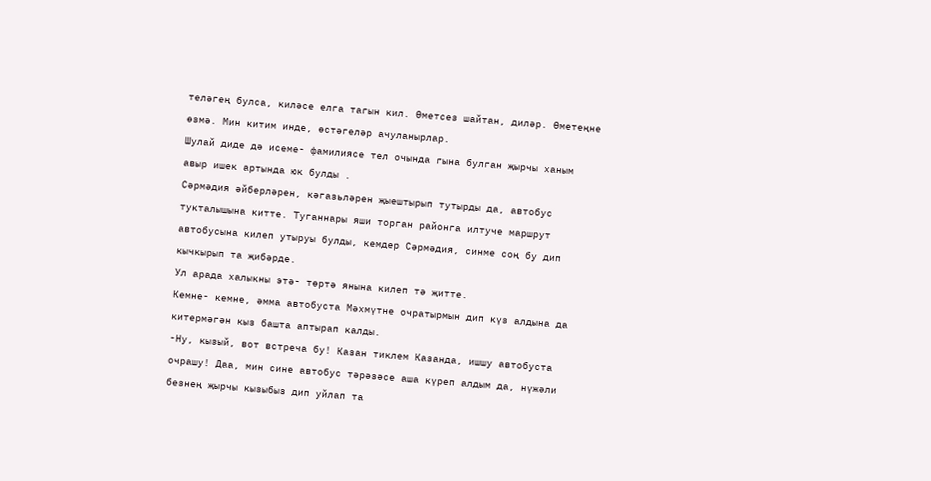теләгең булса, киләсе елга тагын кил. Өметсез шайтан, диләр. Өметеңне өзмә. Мин китим инде, өстәгеләр ачуланырлар.
Шулай диде дә исеме- фамилиясе тел очында гына булган җырчы ханым авыр ишек артында юк булды .
Сәрмәдия әйберләрен, кәгазьләрен җыештырып тутырды да, автобус тукталышына китте. Туганнары яши торган районга илтуче маршрут автобусына килеп утыруы булды, кемдер Сәрмәдия, синме соң бу дип кычкырып та җибәрде.
Ул арада халыкны этә- төртә янына килеп тә җитте.
Кемне- кемне, әмма автобуста Мәхмүтне очратырмын дип күз алдына да китермәгән кыз башта аптырап калды.
-Ну, кызый, вот встреча бу! Казан тиклем Казанда, ишшу автобуста очрашу! Даа, мин сине автобус тәрәзәсе аша күреп алдым да, нүжәли безнең җырчы кызыбыз дип уйлап та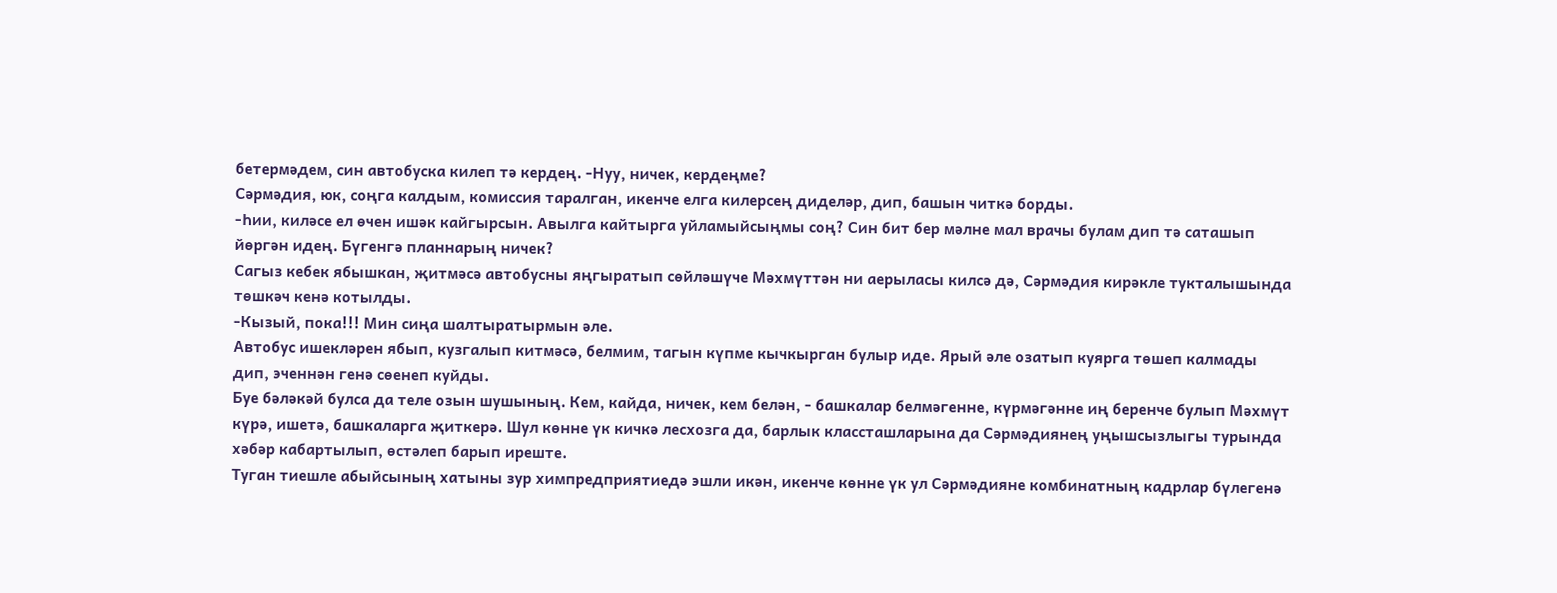бетермәдем, син автобуска килеп тә кердең. -Нуу, ничек, кердеңме?
Сәрмәдия, юк, соңга калдым, комиссия таралган, икенче елга килерсең диделәр, дип, башын читкә борды.
-Һии, киләсе ел өчен ишәк кайгырсын. Авылга кайтырга уйламыйсыңмы соң? Син бит бер мәлне мал врачы булам дип тә саташып йөргән идең. Бүгенгә планнарың ничек?
Сагыз кебек ябышкан, җитмәсә автобусны яңгыратып сөйләшүче Мәхмүттән ни аерыласы килсә дә, Сәрмәдия кирәкле тукталышында төшкәч кенә котылды.
-Кызый, пока!!! Мин сиңа шалтыратырмын әле.
Автобус ишекләрен ябып, кузгалып китмәсә, белмим, тагын күпме кычкырган булыр иде. Ярый әле озатып куярга төшеп калмады дип, эченнән генә сөенеп куйды.
Буе бәләкәй булса да теле озын шушының. Кем, кайда, ничек, кем белән, - башкалар белмәгенне, күрмәгәнне иң беренче булып Мәхмүт күрә, ишетә, башкаларга җиткерә. Шул көнне үк кичкә лесхозга да, барлык классташларына да Сәрмәдиянең уңышсызлыгы турында хәбәр кабартылып, өстәлеп барып иреште.
Туган тиешле абыйсының хатыны зур химпредприятиедә эшли икән, икенче көнне үк ул Сәрмәдияне комбинатның кадрлар бүлегенә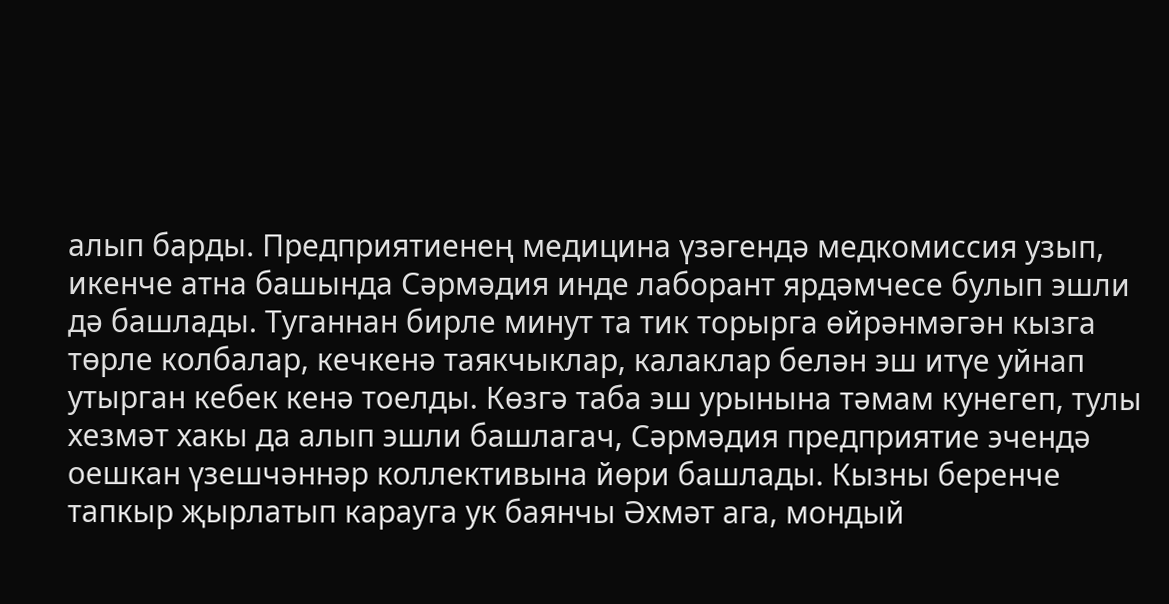алып барды. Предприятиенең медицина үзәгендә медкомиссия узып, икенче атна башында Сәрмәдия инде лаборант ярдәмчесе булып эшли дә башлады. Туганнан бирле минут та тик торырга өйрәнмәгән кызга төрле колбалар, кечкенә таякчыклар, калаклар белән эш итүе уйнап утырган кебек кенә тоелды. Көзгә таба эш урынына тәмам кунегеп, тулы хезмәт хакы да алып эшли башлагач, Сәрмәдия предприятие эчендә оешкан үзешчәннәр коллективына йөри башлады. Кызны беренче тапкыр җырлатып карауга ук баянчы Әхмәт ага, мондый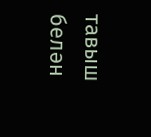тавыш белән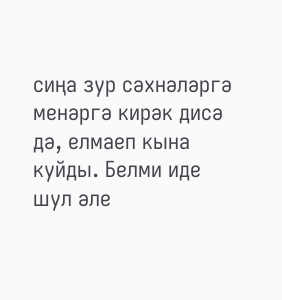сиңа зур сәхнәләргә менәргә кирәк дисә дә, елмаеп кына куйды. Белми иде шул әле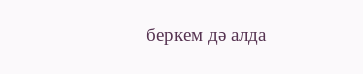беркем дә алда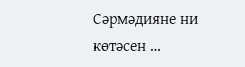Сәрмәдияне ни көтәсен …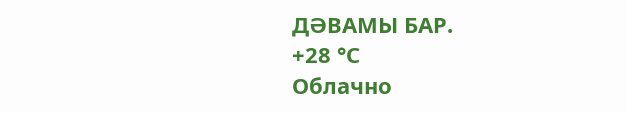ДӘВАМЫ БАР.
+28 °С
Облачно